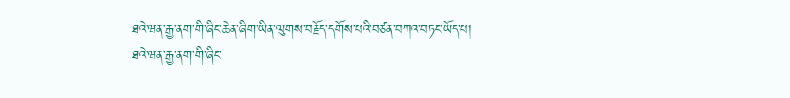ཐའེ་ཝན་རྒྱ་ནག་གི་ཞིང་ཆེན་ཞིག་ཡིན་ལུགས་བརྗོད་དགོས་པའི་བཙན་བཀའ་བཏང་ཡོད་པ།
ཐའེ་ཝན་རྒྱ་ནག་གི་ཞིང་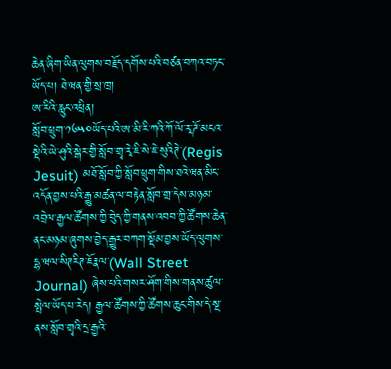ཆེན་ཞིག་ཡིན་ལུགས་བརྗོད་དགོས་པའི་བཙན་བཀའ་བཏང་ཡོད་པ། ཐེ་ཝན་གྱི་སྲ་ཁྲ།
ཨ་རིའི་རླུང་འཕྲིན།
སློབ་ཕྲུག་༡༦༥༠ཡོད་པའི་ཨ་མི་རི་ཀའི་ཀོ་ལོ་རྭ་ཌོ་མངའ་སྡེའི་ཡེ་ཤུའི་སྒེར་གྱི་སློབ་གྲྭ་རྭེ་ཇི་སེ་ཇེ་སུའིཊེ་(Regis Jesuit) མཐོ་སློབ་ཀྱི་སློབ་ཕྲུག་གིས་ཐའེ་ཝན་མིང་འདོན་བྱས་པའི་རྒྱུ་མཚན་ལ་བརྟེན་སློབ་གྲ་དེས་མཉམ་འབྲེལ་རྒྱལ་ཚོགས་ཀྱི་བེུད་ཀྱི་གནས་འབབ་ཀྱི་ཚོགས་ཆེན་ནང་མཉམ་ཞུགས་བྱེད་རྒྱུར་བཀག་སྡོམ་བྱས་ཡོད་ལུགས་དྷ་ཝལ་སིཊརིཊ་ཇོརྣལ་(Wall Street Journal) ཞེས་པའི་གསར་ཤོག་གིས་གནས་ཚུལ་སྤེལ་ཡོད་པ་རེད། རྒྱལ་ཚོགས་ཀྱི་ཚོགས་ཆུང་གིས་དེ་སྔ་ནས་སློབ་གྲྭའི་དྲ་རྒྱའི་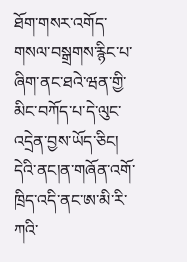ཐོག་གསར་འགོད་གསལ་བསྒྲགས་རྙིང་པ་ཞིག་ནང་ཐའེ་ཝན་གྱི་མིང་བཀོད་པ་དེ་ལུང་འདྲེན་བྱས་ཡོད་ཅིང། དེའི་ནང།ན་གཞོན་འགོ་ཁྲིད་འདི་ནང་ཨ་མི་རི་ཀའི་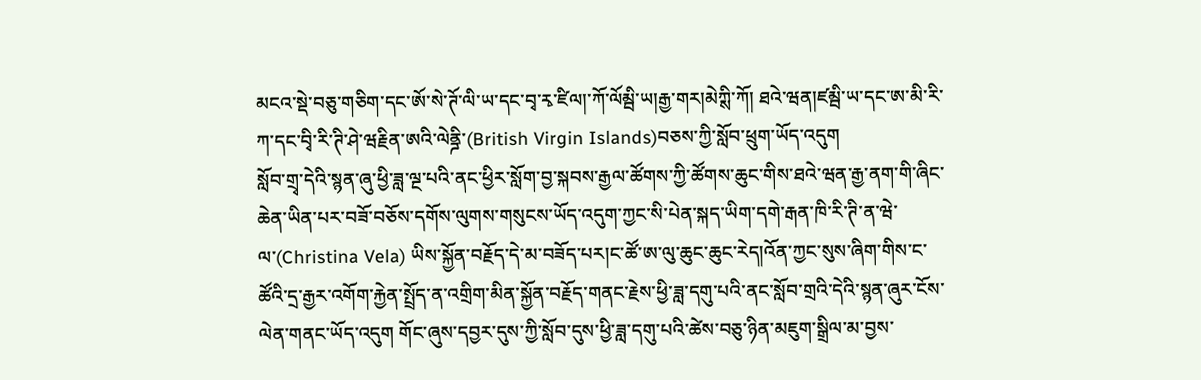མངའ་སྡེ་བཅུ་གཅིག་དང་ཨོ་སེ་ཊོ་ལི་ཡ་དང་བྭ་རྭ་ཛིལ།་ཀོ་ལོམྦི་ཡ།རྒྱ་གར།མེཀྶི་ཀོ། ཐའེ་ཝན།ཛམྦི་ཡ་དང་ཨ་མི་རི་ཀ་དང་བྭི་རི་ཊི་ཤེ་ཝརྗིན་ཨའི་ལེནྜི་(British Virgin Islands)བཅས་ཀྱི་སློབ་ཕྲུག་ཡོད་འདུག
སློབ་གྲྭ་དེའི་སྙན་ཞུ་ཕྱི་ཟླ་ལྔ་པའི་ནང་ཕྱིར་སློག་བྱ་སྐབས་རྒྱལ་ཚོགས་ཀྱི་ཚོགས་ཆུང་གིས་ཐའེ་ཝན་རྒྱ་ནག་གི་ཞིང་ཆེན་ཡིན་པར་བཟོ་བཅོས་དགོས་ལུགས་གསུངས་ཡོད་འདུག་ཀྱང་སི་པེན་སྐད་ཡིག་དགེ་རྒན་ཁི་རི་ཊི་ན་ཝེ་ལ་(Christina Vela) ཡིས་སྐྱོན་བརྗོད་དེ་མ་བཟོད་པར།ང་ཚོ་ཨ་ལུ་ཆུང་ཆུང་རེད།འོན་ཀྱང་སུས་ཞིག་གིས་ང་ཚོའི་དྲ་རྒྱར་འགོག་རྐྱེན་སྤྲོད་ན་འགྲིག་མིན་སྐྱོན་བརྗོད་གནང་རྗེས་ཕྱི་ཟླ་དགུ་པའི་ནང་སློབ་གྲའི་དེའི་སྙན་ཞུར་ངོས་ལེན་གནང་ཡོད་འདུག གོང་ཞུས་དབྱར་དུས་ཀྱི་སློབ་དུས་ཕྱི་ཟླ་དགུ་པའི་ཚེས་བཅུ་ཉིན་མཇུག་སྒྲིལ་མ་བྱས་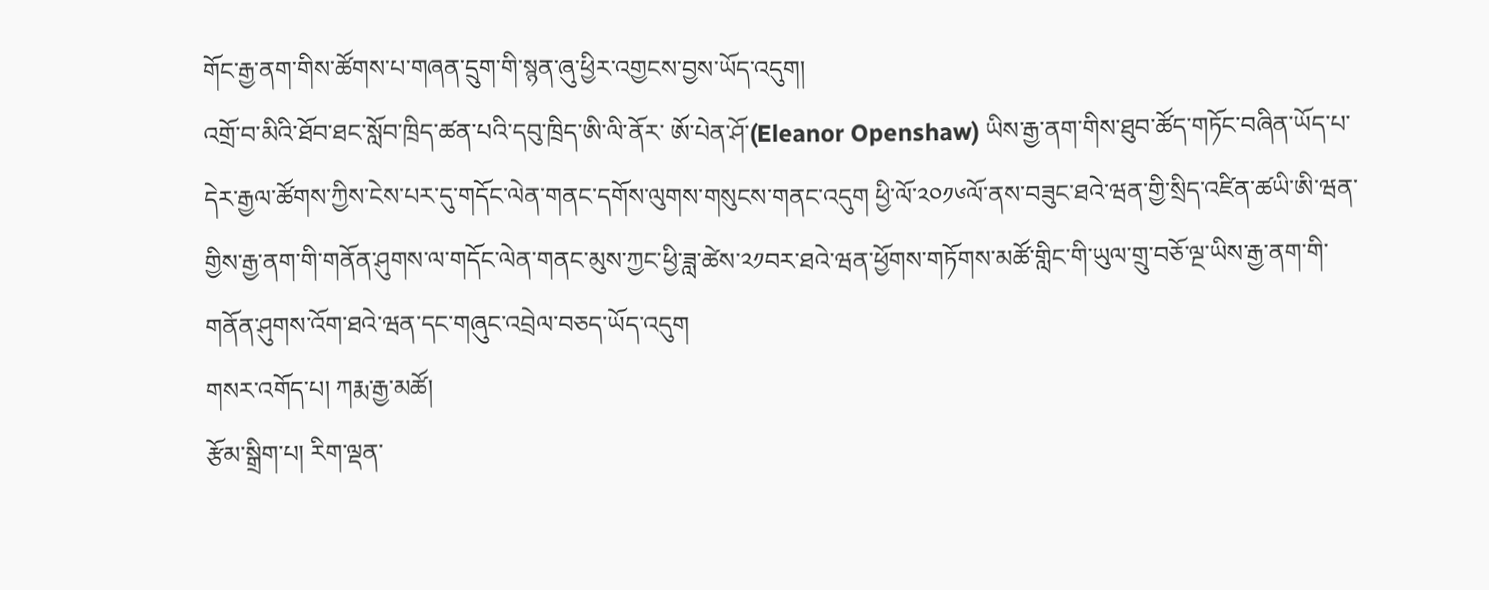གོང་རྒྱ་ནག་གིས་ཚོགས་པ་གཞན་དྲུག་གི་སྙན་ཞུ་ཕྱིར་འགྱངས་བྱས་ཡོད་འདུག།
འགྲོ་བ་མིའི་ཐོབ་ཐང་སློབ་ཁྲིད་ཚན་པའི་དབུ་ཁྲིད་ཨི་ལི་ནོར་ ཨོ་པེན་ཤོ་(Eleanor Openshaw) ཡིས་རྒྱ་ནག་གིས་ཐུབ་ཚོད་གཏོང་བཞིན་ཡོད་པ་དེར་རྒྱལ་ཚོགས་ཀྱིས་ངེས་པར་དུ་གདོང་ལེན་གནང་དགོས་ལུགས་གསུངས་གནང་འདུག ཕྱི་ལོ་༢༠༡༦ལོ་ནས་བཟུང་ཐའེ་ཝན་གྱི་སྲིད་འཛིན་ཚཡི་ཨི་ཝན་གྱིས་རྒྱ་ནག་གི་གནོན་ཤུགས་ལ་གདོང་ལེན་གནང་མུས་ཀྱང་ཕྱི་ཟླ་ཚེས་༢༡བར་ཐའེ་ཝན་ཕྱོགས་གཏོགས་མཚོ་གླིང་གི་ཡུལ་གྲུ་བཅོ་ལྔ་ཡིས་རྒྱ་ནག་གི་གནོན་ཤུགས་འོག་ཐའེ་ཝན་དང་གཞུང་འབྲེལ་བཅད་ཡོད་འདུག
གསར་འགོད་པ། ཀརྨ་རྒྱ་མཚོ།
རྩོམ་སྒྲིག་པ། རིག་ལྡན་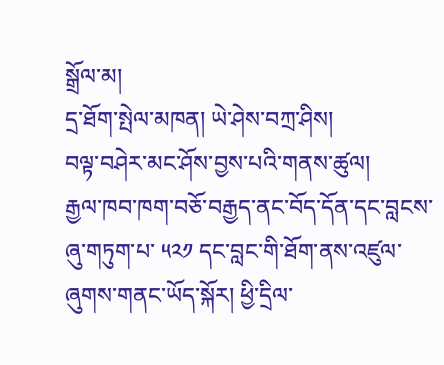སྒྲོལ་མ།
དྲ་ཐོག་སྤེལ་མཁན། ཡེ་ཤེས་བཀྲ་ཤིས།
བལྟ་བཤེར་མང་ཤོས་བྱས་པའི་གནས་ཚུལ།
རྒྱལ་ཁབ་ཁག་བཅོ་བརྒྱད་ནང་བོད་དོན་དང་བླངས་ཞུ་གཏུག་པ་ ༥༢༡ དང་བླང་གི་ཐོག་ནས་འཛུལ་ཞུགས་གནང་ཡོད་སྐོར། ཕྱི་དྲིལ་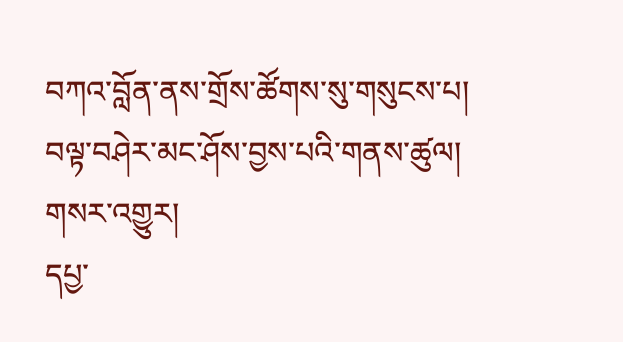བཀའ་བློན་ནས་གྲོས་ཚོགས་སུ་གསུངས་པ།
བལྟ་བཤེར་མང་ཤོས་བྱས་པའི་གནས་ཚུལ།
གསར་འགྱུར།
དཔྱ་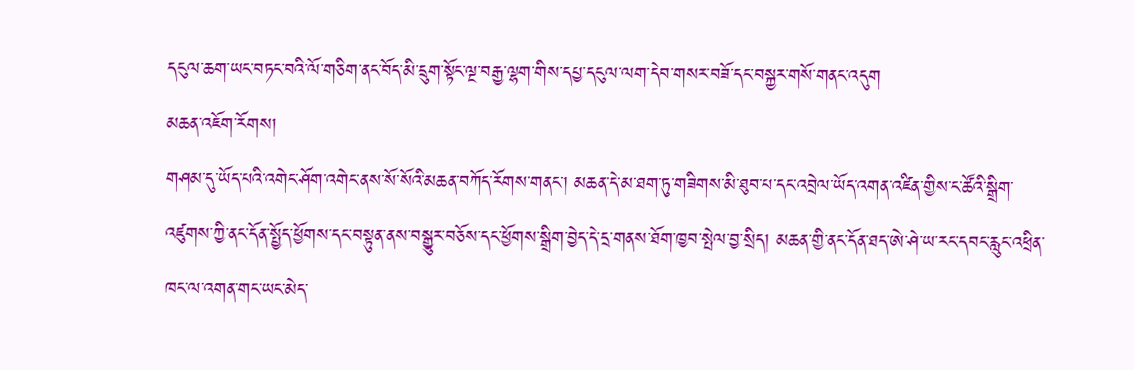དངུལ་ཆག་ཡང་བཏང་བའི་ལོ་གཅིག་ནང་བོད་མི་དྲུག་སྟོང་ལྔ་བརྒྱ་ལྷག་གིས་དཔྱ་དངུལ་ལག་དེབ་གསར་བཟོ་དང་བསྐྱར་གསོ་གནང་འདུག
མཆན་འཇོག་རོགས།
གཤམ་དུ་ཡོད་པའི་འགེང་ཤོག་འགེང་ནས་སོ་སོའི་མཆན་བཀོད་རོགས་གནང་། མཆན་དེ་མ་ཐག་ཏུ་གཟིགས་མི་ཐུབ་པ་དང་འབྲེལ་ཡོད་འགན་འཛིན་གྱིས་ང་ཚོའི་སྒྲིག་འཛུགས་ཀྱི་ནང་དོན་སྤྱོད་ཕྱོགས་དང་བསྟུན་ནས་བསྒྱུར་བཅོས་དང་ཕྱོགས་སྒྲིག་བྱེད་དེ་དྲ་གནས་ཐོག་ཁྱབ་སྤེལ་བྱ་སྲིད། མཆན་གྱི་ནང་དོན་ཐད་ཨེ་ཤེ་ཡ་རང་དབང་རླུང་འཕྲིན་ཁང་ལ་འགན་གང་ཡང་མེད་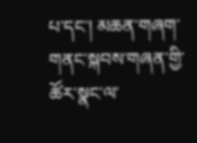པ་དང་། མཆན་གཞག་གནང་སྐབས་གཞན་གྱི་ཚོར་སྣང་ལ་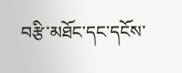བརྩི་མཐོང་དང་དངོས་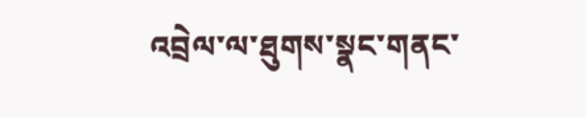འབྲེལ་ལ་ཐུགས་སྣང་གནང་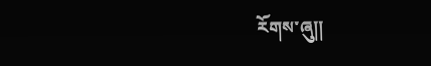རོགས་ཞུ༎